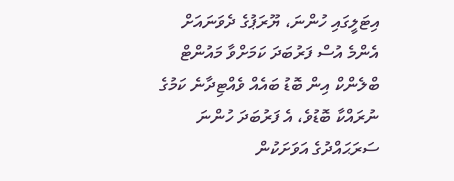އިޓަލީގައި ހުންނަ، ޔޫރަޕުގެ ދެވަނައަށް އެންމެ އުސް ފަރުބަދަ ކަމަށްވާ މައުންޓް ބްލެންކް އިން ބޮޑު ބައެއް ވެއްޓިދާނެ ކަމުގެ ނުރައްކާ ބޮޑުވެ، އެ ފަރުބަދަ ހުންނަ ސަރަޙައްދުގެ އަވަށަކުން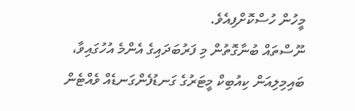މީހުން ހުސްކޮށްފިއެވެ.
ނޫސްތައް ބުނާގޮތުން މި ފަރުބަދައިގެ އެންމެ އުހުގައިވާ، ބައިމިލިއަން ކިއުބިކް މީޓަރުގެ ގަނޑުފެންގަނޑެއް ވެއްޓެން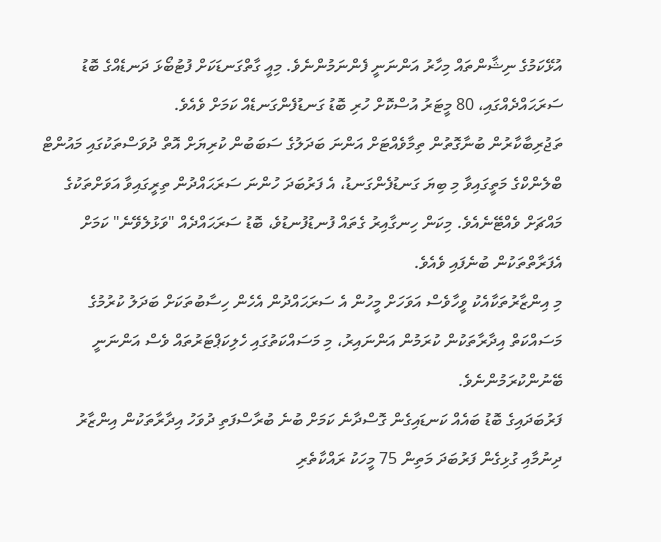އުޅޭކަމުގެ ނިޝާންތައް މިހާރު އަންނަނީ ފެންނަމުންނެވެ. މިއީ ގާތްގަނޑަކަށް ފުޓުބޯޅަ ދަނޑެއްގެ ބޮޑު ސަރަޙައްދެއްގައި، 80 މީޓަރު އުސްކޮށް ހުރި ބޮޑު ގަނޑުފެންގަނޑެއް ކަމަށް ވެއެވެ.
ތަޖުރިބާކާރުން ބުނާގޮތުން ތިމާވެއްޓަށް އަންނަ ބަދަލުގެ ސަބަބުން ކުރިޔަށް އޮތް ދުވަސްތަކުގައި މައުންޓް ބްލެންކްގެ މަތީގައިވާ މި ބިޔަ ގަނޑުފެންގަނޑު، އެ ފަރުބަދަ ހުންނަ ސަރަޙައްދުން ތިރީގައިވާ އަވަށްތަކުގެ މައްޗަށް ވެއްޓޭނެއެވެ. މިކަން ހިނގާއިރު ގެތައް ފުނޑުފުނޑުވެ، ބޮޑު ސަރަޙައްދެއް "ވަޅުލެވޭނެ" ކަމަށް އެފަރާތްތަކުން ބުނެފައި ވެއެވެ.
މި އިންޒާރުތަކާއެކު ވީހާވެސް އަވަހަށް މީހުން އެ ސަރަޙައްދުން އެހެން ހިސާބުތަކަށް ބަދަލު ކުރުމުގެ މަސައްކަތް އިދާރާތަކުން ކުރަމުން އަންނައިރު، މި މަސައްކަތުގައި ހެލިކަޕްޓަރުތައް ވެސް އަންނަނީ ބޭނުންކުރަމުންނެވެ.
ފަރުބަދައިގެ ބޮޑު ބައެއް ކަނޑައިގެން ގޮސްދާނެ ކަމަށް ބުނެ ބުރާސްފަތި ދުވަހު އިދާރާތަކުން އިންޒާރު ދިނުމާއި ގުޅިގެން ފަރުބަދަ މަތިން 75 މީހަކު ރައްކާތެރި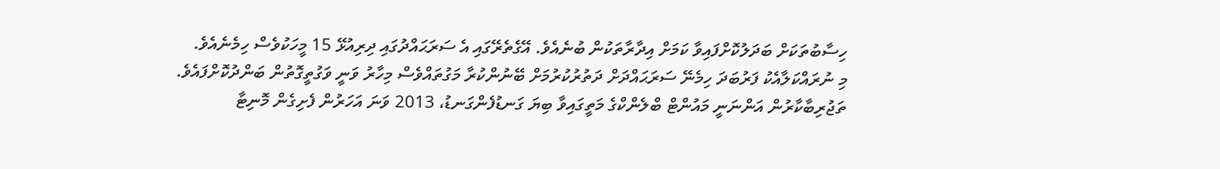ހިސާބުތަކަށް ބަދަލުކޮށްފައިވާ ކަމަށް އިދާރާތަކުން ބުނެއެވެ. އޭގެތެރޭގައި އެ ސަރަޙައްދުގައި ދިރިއުޅޭ 15 މީހަކުވެސް ހިމެނެއެވެ.
މި ނުރައްކަލާއެކު ފަރުބަދަ ހިމެނޭ ސަރަޙައްދަށް ދަތުރުކުރުމަށް ބޭނުންކުރާ މަގުތައްވެސް މިހާރު ވަނީ ވަގުތީގޮތުން ބަންދުކޮށްފައެވެ.
ތަޖުރިބާކާރުން އަންނަނީ މައުންޓް ބްލެންކްގެ މަތީގައިވާ ބިޔަ ގަނޑުފެންގަނޑު، 2013 ވަނަ އަހަރުން ފެށިގެން މޮނިޓާ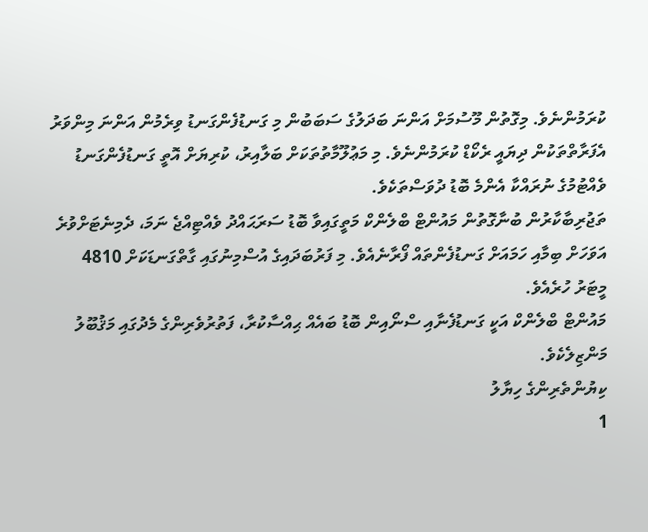ކުރަމުންނެވެ. މިގޮތުން މޫސުމަށް އަންނަ ބަދަލުގެ ސަބަބުން މި ގަނޑުފެންގަނޑު ވިރެމުން އަންނަ މިންވަރު އެފަރާތްތަކުން ދިޔައީ ރެކޯޑް ކުރަމުންނެވެ. މި މަޢުލޫމާތުތަކަށް ބަލާއިރު، ކުރިޔަށް އޮތީ ގަނޑުފެންގަނޑު ވެއްޓުމުގެ ނުރައްކާ އެންމެ ބޮޑު ދުވަސްތަކެވެ.
ތަޖުރިބާކާރުން ބުނާގޮތުން މައުންޓް ބްލެންކް މަތީގައިވާ ބޮޑު ސަރަޙައްދު ވެއްޓިއްޖެ ނަމަ، ދެމިނެޓަށްވުރެ އަވަހަށް ބިމާއި ހަމައަށް ގަނޑުފެންތައް ފޯރާނެއެވެ. މި ފަރުބަދައިގެ އުސްމިނުގައި ގާތްގަނޑަކަށް 4810 މީޓަރު ހުރެއެވެ.
މައުންޓް ބްލެންކް އަކީ ގަނޑުފެނާއި ސްނޯއިން ބޮޑު ބައެއް ޙިއްސާކުރާ، ފަތުރުވެރިންގެ މެދުގައި މަޤުބޫލު މަންޒިލެކެވެ.
ކިޔުންތެރިންގެ ހިޔާލު
1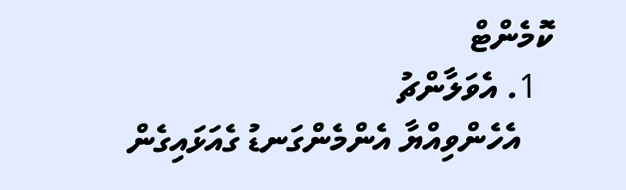ކޮމެންޓް
  1. އެވަލާންޗު
    އެހެންވިއްޔާ އެންމެންގަނޑު ގެއަޅައިގެން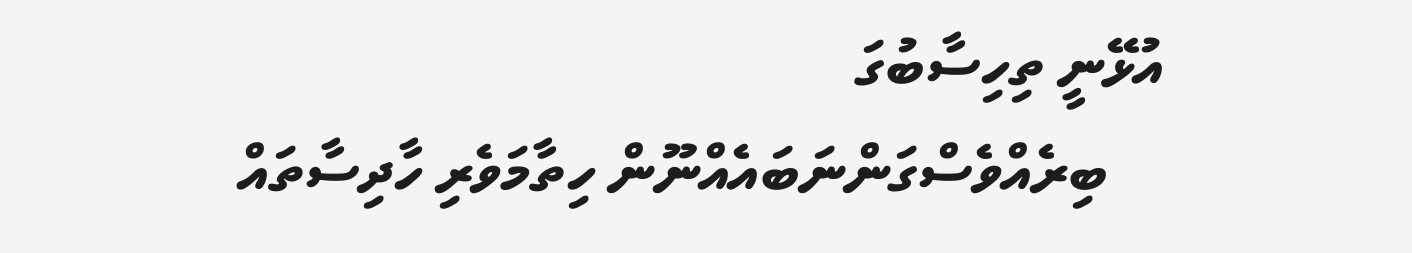އުޅޭނީ ތިހިސާބުގަ
    ބިރެއްވެސްގަންނަބައެއްނޫން ހިތާމަވެރި ހާދިސާތައް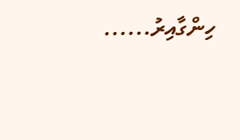ހިންގާއިރު......